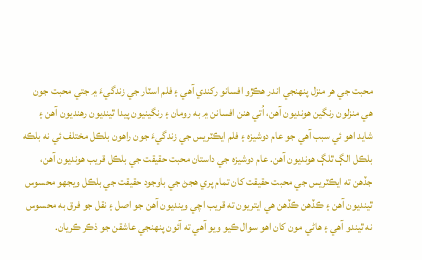محبت جي هر منزل پنهنجي اندر هڪڙو افسانو رکندي آهي ۽ فلم اسٽار جي زندگيءَ ۾ جتي محبت جون هي منزلون رنگين هونديون آهن، اُتي هنن افسانن ۾ به رومان ۽ رنگينيون پيدا ٿينديون رهنديون آهن ۽ شايد اهو ئي سبب آهي جو عام دوشيزه ۽ فلم ايڪٽريس جي زندگيءَ جون راهون بلڪل مختلف ئي نه بلڪه بلڪل الڳ ٿلڳ هونديون آهن. عام دوشيزه جي داستان محبت حقيقت جي بلڪل قريب هونديون آهن، جڏهن ته ايڪٽريس جي محبت حقيقت کان تمام پري هجڻ جي باوجود حقيقت جي بلڪل ويجهو محسوس ٿينديون آهن ۽ ڪڏهن ڪڏهن هي ايتريون ته قريب اچي وينديون آهن جو اصل ۽ نقل جو فرق به محسوس نه ٿيندو آهي ۽ هاڻي مون کان اهو سوال ڪيو ويو آهي ته آئون پنهنجي عاشقن جو ذڪر ڪريان.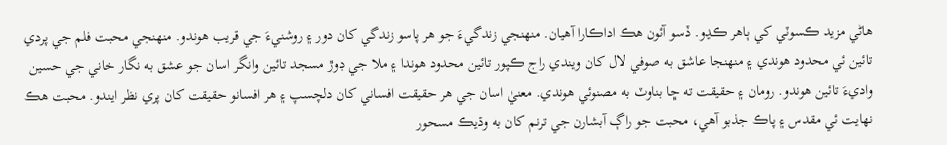هاڻي مزيد ڪسوٽي کي ٻاهر ڪڍو. ڏسو آئون هڪ اداڪارا آهيان. منهنجي زندگيءَ جو هر پاسو زندگي کان دور ۽ روشنيءَ جي قريب هوندو. منهنجي محبت فلم جي پردي تائين ئي محدود هوندي ۽ منهنجا عاشق به صوفي لال کان ويندي راج ڪپور تائين محدود هوندا ۽ ملا جي ڊوڙ مسجد تائين وانگر اسان جو عشق به نگار خاني جي حسين واديءَ تائين هوندو. رومان ۽ حقيقت ته ڇا بناوٽ به مصنوئي هوندي. معنيٰ اسان جي هر حقيقت افساني کان دلچسپ ۽ هر افسانو حقيقت کان پري نظر ايندو. محبت هڪ نهايت ئي مقدس ۽ پاڪ جذبو آهي، محبت جو راڳ آبشارن جي ترنم کان به وڌيڪ مسحور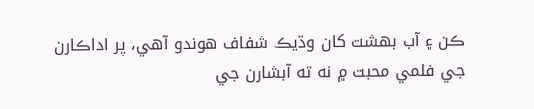ڪن ۽ آب بهشت کان وڌيڪ شفاف هوندو آهي، پر اداڪارن جي فلمي محبت ۾ نه ته آبشارن جي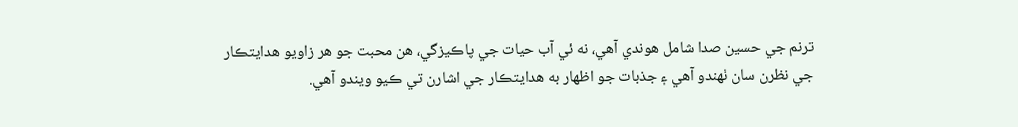ترنم جي حسين صدا شامل هوندي آهي، نه ئي آب حيات جي پاڪيزگي، هن محبت جو هر زاويو هدايتڪار جي نظرن سان ٺهندو آهي ۽ جذبات جو اظهار به هدايتڪار جي اشارن تي ڪيو ويندو آهي.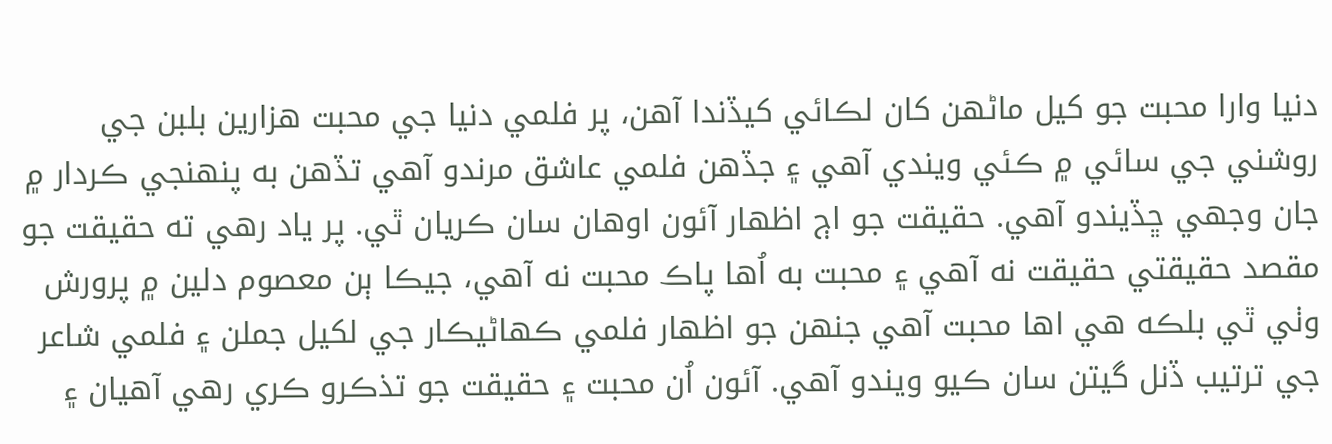دنيا وارا محبت جو کيل ماڻهن کان لڪائي کيڏندا آهن، پر فلمي دنيا جي محبت هزارين بلبن جي روشني جي سائي ۾ ڪئي ويندي آهي ۽ جڏهن فلمي عاشق مرندو آهي تڏهن به پنهنجي ڪردار ۾ جان وجهي ڇڏيندو آهي. حقيقت جو اڄ اظهار آئون اوهان سان ڪريان ٿي. پر ياد رهي ته حقيقت جو مقصد حقيقتي حقيقت نه آهي ۽ محبت به اُها پاڪ محبت نه آهي، جيڪا ٻن معصوم دلين ۾ پرورش وٺي ٿي بلڪه هي اها محبت آهي جنهن جو اظهار فلمي ڪهاڻيڪار جي لکيل جملن ۽ فلمي شاعر جي ترتيب ڏنل گيتن سان ڪيو ويندو آهي. آئون اُن محبت ۽ حقيقت جو تذڪرو ڪري رهي آهيان ۽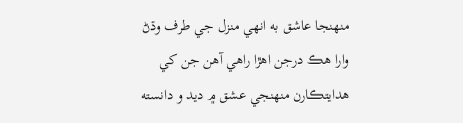منهنجا عاشق به انهي منزل جي طرف وڌڻ وارا هڪ درجن اهڙا راهي آهن جن کي هدايتڪارن منهنجي عشق ۾ ديد و دانسته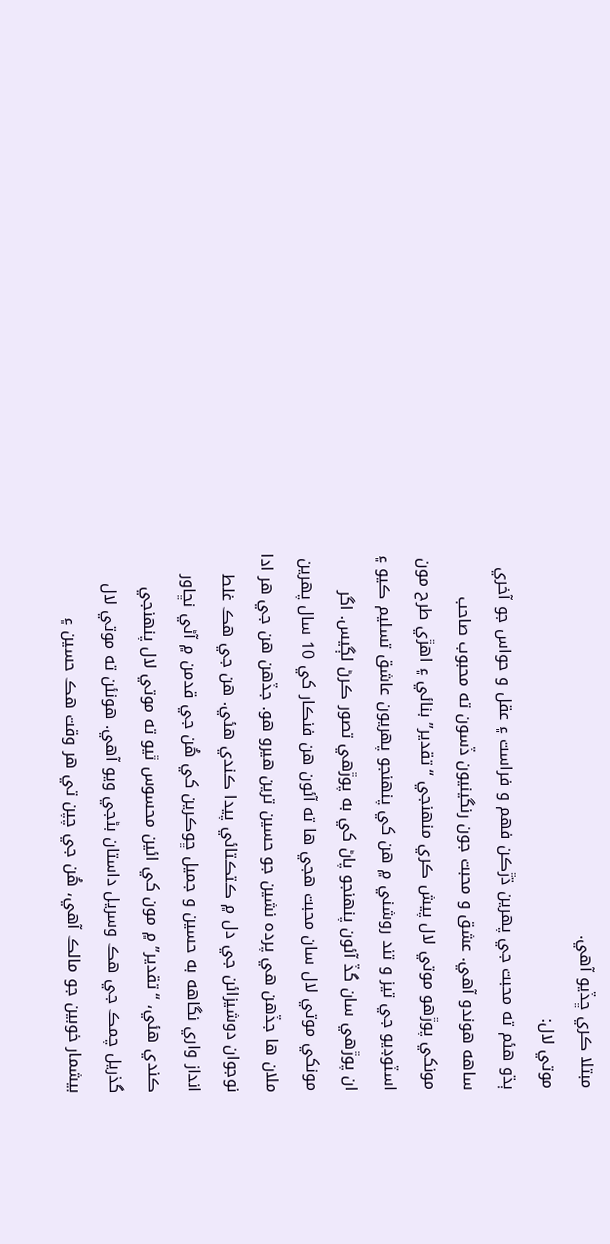مبتلا ڪري ڇڏيو آهي.
موتي لال:
ٻڌو هئم ته محبت جي پهرين ڌڙڪن فهم و فراست ۽ عقل و حواس جو آخري ساهه هوندو آهي. عشق و محبت جون رنگينيون ڏسون ته محبوب صاحب مونکي پوڙهو موتي لال پيش ڪري منهنجي “تقدير” بنائي ۽ اهڙي طرح مون اسٽوڊيو جي تيز و تند روشني ۾ هن کي پنهنجو پهريون عاشق تسليم ڪيو ۽ ان پوڙهي سان گڏ آئون پنهنجو پاڻ کي به پوڙهي تصور ڪرڻ لڳيس. اگر مونکي موتي لال سان محبت هجي ها ته آئون هن فنڪار کي 10 سال پهرين ملان ها جڏهن هي پرده نشين جو حسين ترين هيرو هو. جڏهن هن جي هر ادا نوجوان دوشيزائن جي دل ۾ ڪتڪتائي پيدا ڪندي هئي. هن جي هڪ غلط انداز واري نگاهه به حسين و جميل ڇوڪرين کي هُن جي قدمن ۾ آڻي نڇاور ڪندي هئي، “تقدير” ۾ مون کي ائين محسوس ٿيو ته موتي لال پنهنجي گذريل چمڪ جي هڪ وسريل داستان بڻجي ويو آهي. هونئن ته موتي لال بيشمار خوبين جو مالڪ آهي، هُن جي چپن تي هر وقت هڪ حسين ۽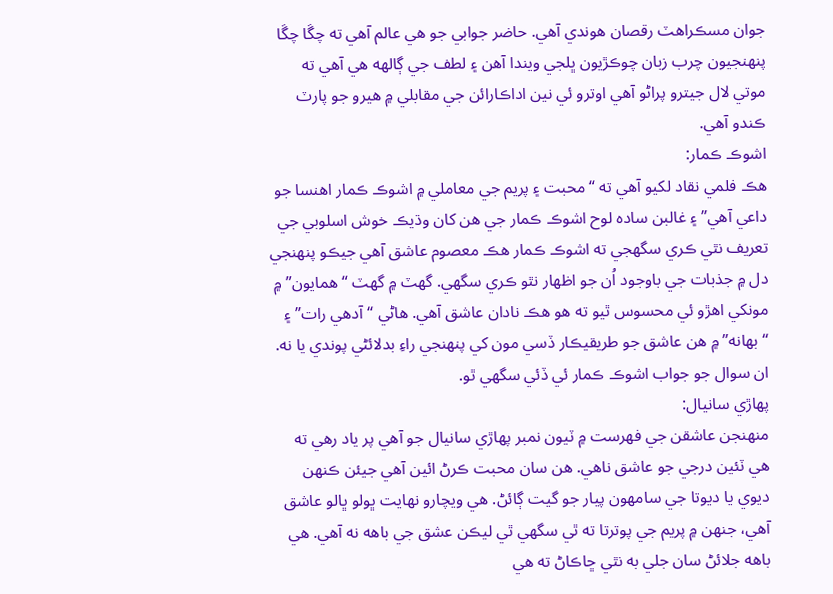جوان مسڪراهٽ رقصان هوندي آهي. حاضر جوابي جو هي عالم آهي ته چڱا چڱا پنهنجيون چرب زبان چوڪڙيون ڀلجي ويندا آهن ۽ لطف جي ڳالهه هي آهي ته موتي لال جيترو پراڻو آهي اوترو ئي نين اداڪارائن جي مقابلي ۾ هيرو جو پارٽ ڪندو آهي.
اشوڪ ڪمار:
هڪ فلمي نقاد لکيو آهي ته “محبت ۽ پريم جي معاملي ۾ اشوڪ ڪمار اهنسا جو داعي آهي” ۽ غالبن ساده لوح اشوڪ ڪمار جي هن کان وڌيڪ خوش اسلوبي جي تعريف نٿي ڪري سگهجي ته اشوڪ ڪمار هڪ معصوم عاشق آهي جيڪو پنهنجي دل ۾ جذبات جي باوجود اُن جو اظهار نٿو ڪري سگهي. گهٽ ۾ گهٽ “همايون” ۾ مونکي اهڙو ئي محسوس ٿيو ته هو هڪ نادان عاشق آهي. هاڻي “آدهي رات” ۽ “بهانه” ۾ هن عاشق جو طريقيڪار ڏسي مون کي پنهنجي راءِ بدلائڻي پوندي يا نه. ان سوال جو جواب اشوڪ ڪمار ئي ڏئي سگهي ٿو.
پهاڙي سانيال:
منهنجن عاشقن جي فهرست ۾ ٽيون نمبر پهاڙي سانيال جو آهي پر ياد رهي ته هي ٽئين درجي جو عاشق ناهي. هن سان محبت ڪرڻ ائين آهي جيئن ڪنهن ديوي يا ديوتا جي سامهون پيار جو گيت ڳائڻ. هي ويچارو نهايت ڀولو ڀالو عاشق آهي، جنهن ۾ پريم جي پوترتا ته ٿي سگهي ٿي ليڪن عشق جي باهه نه آهي. هي باهه جلائڻ سان جلي به نٿي ڇاڪاڻ ته هي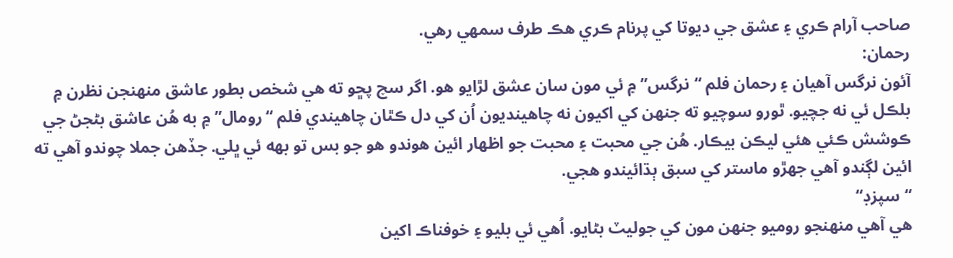صاحب آرام ڪري ۽ عشق جي ديوتا کي پرنام ڪري هڪ طرف سمهي رهي.
رحمان:
آئون نرگس آهيان ۽ رحمان فلم “نرگس” ۾ ئي مون سان عشق لڙايو هو. اگر سچ پڇو ته هي شخص بطور عاشق منهنجن نظرن ۾ بلڪل ئي نه جچيو. ٿورو سوچيو ته جنهن کي اکيون نه چاهينديون اُن کي دل ڪٿان چاهيندي فلم “رومال” ۾ به هُن عاشق بڻجڻ جي ڪوشش ڪئي هئي ليڪن بيڪار. هُن جي محبت ۽ محبت جو اظهار ائين هوندو هو جو بس تو بهه ئي ڀلي. جڏهن جملا چوندو آهي ته ائين لڳندو آهي جهڙو ماستر کي سبق ٻڌائيندو هجي.
“سپزڊ“
هي آهي منهنجو روميو جنهن مون کي جوليٽ بڻايو. اُهي ئي بليو ۽ خوفناڪ اکين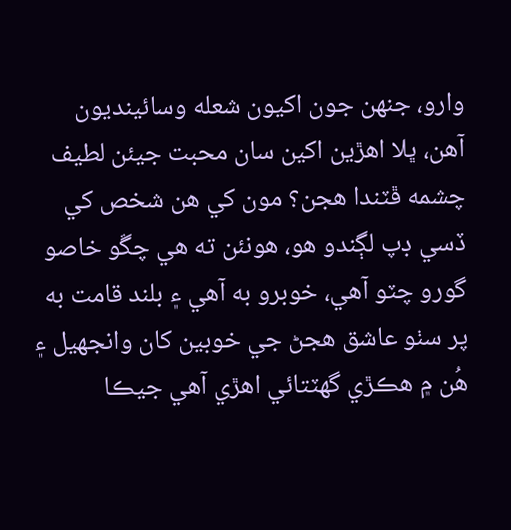وارو، جنهن جون اکيون شعله وسائينديون آهن، ڀلا اهڙين اکين سان محبت جيئن لطيف چشمه ڦٽندا هجن؟ مون کي هن شخص کي ڏسي ڊپ لڳندو هو، هونئن ته هي چڱو خاصو گورو چٽو آهي، خوبرو به آهي ۽ بلند قامت به پر سٺو عاشق هجڻ جي خوبين کان وانجهيل ۽ هُن ۾ هڪڙي گهٽتائي اهڙي آهي جيڪا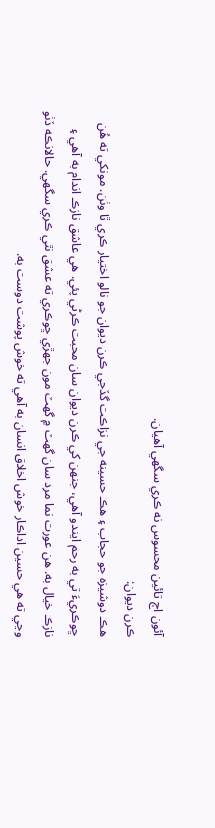آئون اڄ تائين محسوس نه ڪري سگهي آهيان.
ڪرن ديوان:
هڪ دوشيزه جو حجاب ۽ هڪ حسينه جي نزاڪت گڏجي ڪرن ديوان جو نالو اختيار ڪري ٿا وٺن. مونکي ته هُن ڇوڪريءَ تي به رحم ايندو آهي، جنهن کي ڪرن ديوان سان محبت ڪرڻي پئي. هي عاشق نازڪ اندام به آهي ۽ نازڪ خيال به. هن عورت نما مرد سان گهٽ ۾ گهٽ مون جهڙي ڇوڪري ته عشق نٿي ڪري سگهي. حالانڪه ڏٺو وڃي ته هي حسين اداڪار خوش اخلاق انسان به آهي ته خوش پوشت دوست به.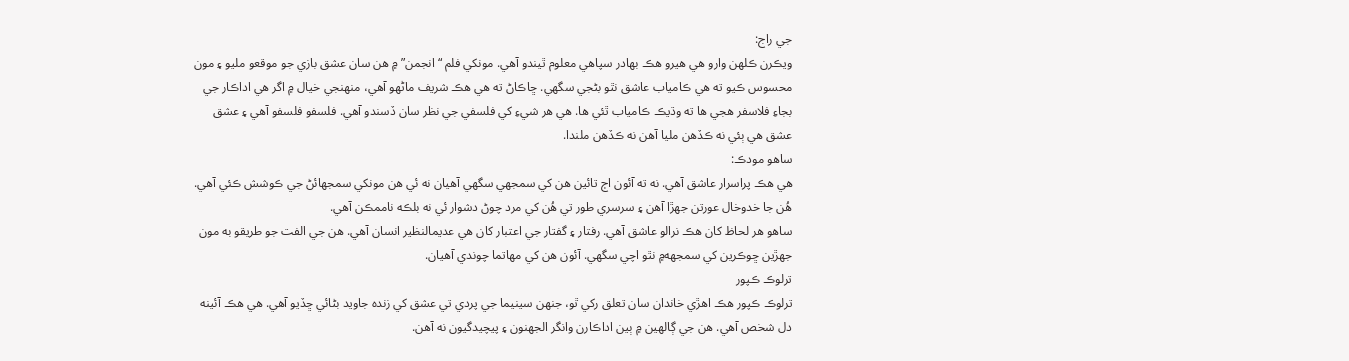جي راج:
ويڪرن ڪلهن وارو هي هيرو هڪ بهادر سپاهي معلوم ٿيندو آهي. مونکي فلم “انجمن” ۾ هن سان عشق بازي جو موقعو مليو ۽ مون محسوس ڪيو ته هي ڪامياب عاشق نٿو بڻجي سگهي. ڇاڪاڻ ته هي هڪ شريف ماڻهو آهي، منهنجي خيال ۾ اگر هي اداڪار جي بجاءِ فلاسفر هجي ها ته وڌيڪ ڪامياب ٿئي ها. هي هر شيءِ کي فلسفي جي نظر سان ڏسندو آهي. فلسفو فلسفو آهي ۽ عشق عشق هي ٻئي نه ڪڏهن مليا آهن نه ڪڏهن ملندا.
ساهو مودڪ:
هي هڪ پراسرار عاشق آهي. نه ته آئون اڄ تائين هن کي سمجهي سگهي آهيان نه ئي هن مونکي سمجهائڻ جي ڪوشش ڪئي آهي. هُن جا خدوخال عورتن جهڙا آهن ۽ سرسري طور تي هُن کي مرد چوڻ دشوار ئي نه بلڪه ناممڪن آهي.
ساهو هر لحاظ کان هڪ نرالو عاشق آهي. رفتار ۽ گفتار جي اعتبار کان هي عديمالنظير انسان آهي. هن جي الفت جو طريقو به مون جهڙين ڇوڪرين کي سمجهه۾ نٿو اچي سگهي. آئون هن کي مهاتما چوندي آهيان.
ترلوڪ ڪپور
ترلوڪ ڪپور هڪ اهڙي خاندان سان تعلق رکي ٿو، جنهن سينيما جي پردي تي عشق کي زنده جاويد بڻائي ڇڏيو آهي. هي هڪ آئينه دل شخص آهي. هن جي ڳالهين ۾ ٻين اداڪارن وانگر الجهنون ۽ پيچيدگيون نه آهن.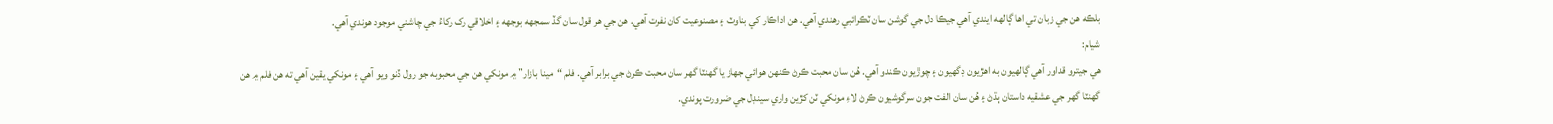بلڪه هن جي زبان تي اها ڳالهه ايندي آهي جيڪا دل جي گوشن سان ٽڪرائبي رهندي آهي. هن اداڪار کي بناوٽ ۽ مصنوعيت کان نفرت آهي. هن جي هر قول سان گڏ سمجهه بوجهه ۽ اخلاقي رک رکاءُ جي چاشني موجود هوندي آهي.
شيام:
هي جيترو قداور آهي ڳالهيون به اهڙيون ڊگهيون ۽ چوڙيون ڪندو آهي. هُن سان محبت ڪرڻ ڪنهن هوائي جهاز يا گهنٽا گهر سان محبت ڪرڻ جي برابر آهي. فلم “مينا بازار” ۾ مونکي هن جي محبوبه جو رول ڏنو ويو آهي ۽ مونکي يقين آهي ته هن فلم ۾ هن گهنٽا گهر جي عشقيه داستان ٻڌڻ ۽ هُن سان الفت جون سرگوشيون ڪرڻ لاءِ مونکي ٽن کڙين واري سينڊل جي ضرورت پوندي.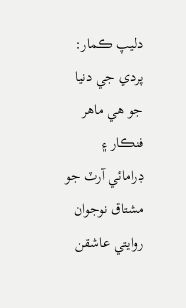دليپ ڪمار:
پردي جي دنيا جو هي ماهر فنڪار ۽ ڊرامائي آرٽ جو مشتاق نوجوان روايتي عاشقن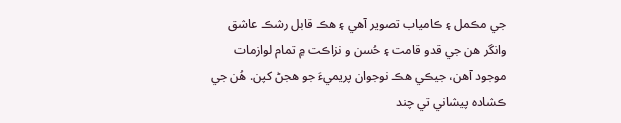جي مڪمل ۽ ڪامياب تصوير آهي ۽ هڪ قابل رشڪ عاشق وانگر هن جي قدو قامت ۽ حُسن و نزاڪت ۾ تمام لوازمات موجود آهن، جيڪي هڪ نوجوان پريميءَ جو هجڻ کپن. هُن جي ڪشاده پيشاني تي چند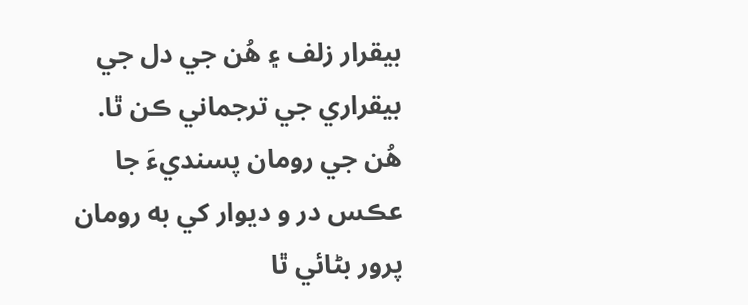بيقرار زلف ۽ هُن جي دل جي بيقراري جي ترجماني ڪن ٿا. هُن جي رومان پسنديءَ جا عڪس در و ديوار کي به رومان پرور بڻائي ٿا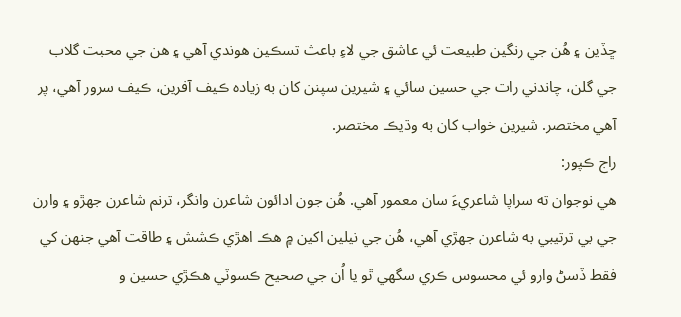ڇڏين ۽ هُن جي رنگين طبيعت ئي عاشق جي لاءِ باعث تسڪين هوندي آهي ۽ هن جي محبت گلاب جي گلن، چاندني رات جي حسين سائي ۽ شيرين سپنن کان به زياده ڪيف آفرين، ڪيف سرور آهي، پر آهي مختصر. شيرين خواب کان به وڌيڪ مختصر.
راج ڪپور:
هي نوجوان ته سراپا شاعريءَ سان معمور آهي. هُن جون ادائون شاعرن وانگر، ترنم شاعرن جهڙو ۽ وارن جي بي ترتيبي به شاعرن جهڙي آهي، هُن جي نيلين اکين ۾ هڪ اهڙي ڪشش ۽ طاقت آهي جنهن کي فقط ڏسڻ وارو ئي محسوس ڪري سگهي ٿو يا اُن جي صحيح ڪسوٽي هڪڙي حسين و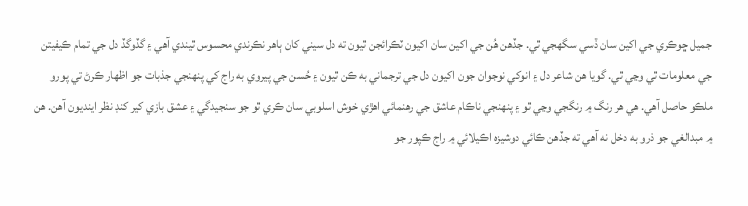جميل ڇوڪري جي اکين سان ڏسي سگهجي ٿي. جڏهن هُن جي اکين سان اکيون ٽڪرائجن ٿيون ته دل سيني کان ٻاهر نڪرندي محسوس ٿيندي آهي ۽ گڏوگڏ دل جي تمام ڪيفيتن جي معلومات ٿي وڃي ٿي. گويا هن شاعر دل ۽ انوکي نوجوان جون اکيون دل جي ترجماني به ڪن ٿيون ۽ حُسن جي پيروي به راج کي پنهنجي جذبات جو اظهار ڪرڻ تي پورو ملڪو حاصل آهي. هي هر رنگ ۾ رنگجي وڃي ٿو ۽ پنهنجي ناڪام عاشق جي رهنمائي اهڙي خوش اسلوبي سان ڪري ٿو جو سنجيدگي ۽ عشق بازي کير کنڊ نظر اينديون آهن. هن ۾ مبدالغي جو ذرو به دخل نه آهي ته جڏهن ڪائي دوشيزه اڪيلائي ۾ راج ڪپور جو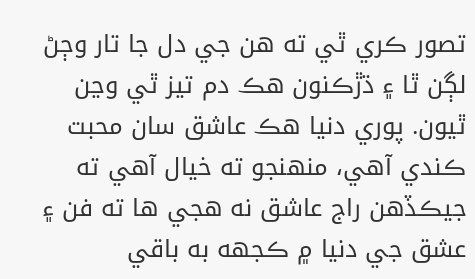تصور ڪري ٿي ته هن جي دل جا تار وڄڻ لڳن ٿا ۽ ڌڙڪنون هڪ دم تيز ٿي وڃن ٿيون. پوري دنيا هڪ عاشق سان محبت ڪندي آهي، منهنجو ته خيال آهي ته جيڪڏهن راج عاشق نه هجي ها ته فن ۽ عشق جي دنيا ۾ ڪجهه به باقي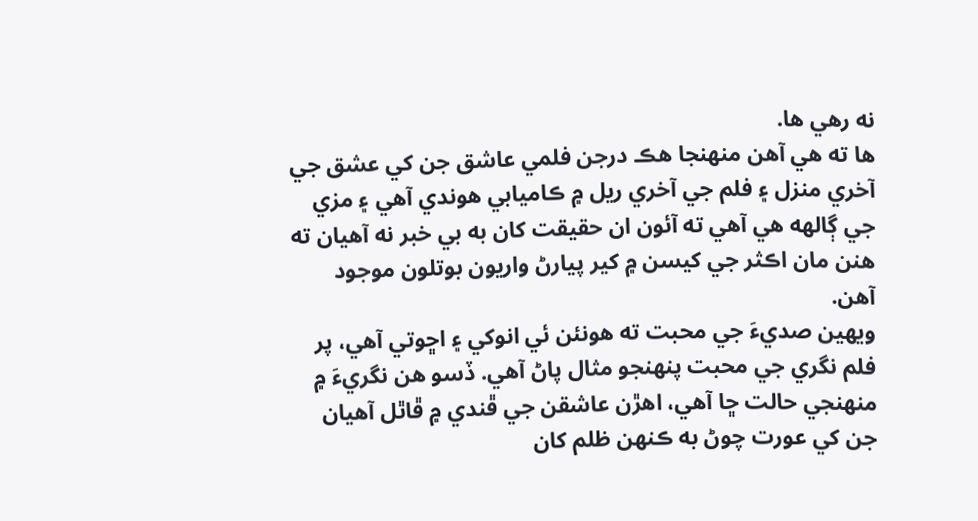نه رهي ها.
ها ته هي آهن منهنجا هڪ درجن فلمي عاشق جن کي عشق جي آخري منزل ۽ فلم جي آخري ريل ۾ ڪاميابي هوندي آهي ۽ مزي جي ڳالهه هي آهي ته آئون ان حقيقت کان به بي خبر نه آهيان ته هنن مان اڪثر جي کيسن ۾ کير پيارڻ واريون بوتلون موجود آهن.
ويهين صديءَ جي محبت ته هونئن ئي انوکي ۽ اڇوتي آهي، پر فلم نگري جي محبت پنهنجو مثال پاڻ آهي. ڏسو هن نگريءَ ۾ منهنجي حالت ڇا آهي، اهڙن عاشقن جي ڦندي ۾ ڦاٿل آهيان جن کي عورت چوڻ به ڪنهن ظلم کان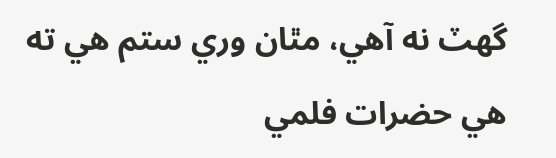گهٽ نه آهي، مٿان وري ستم هي ته هي حضرات فلمي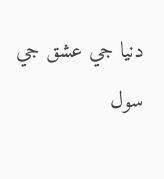دنيا جي عشق جي سول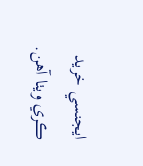ايجنسي خريد ڪري ويٺا آهن.